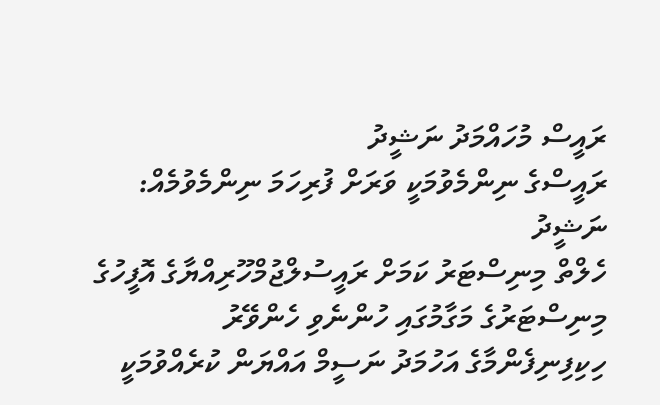ރައީސް މުހައްމަދު ނަޝީދު
ރައީސްގެ ނިންމެވުމަކީ ވަރަށް ފުރިހަމަ ނިންމެވުމެއް: ނަޝީދު
ހެލްތް މިނިސްޓަރު ކަމަށް ރައީސުލްޖުމްހޫރިއްޔާގެ އޮފީހުގެ މިނިސްޓަރުގެ މަގާމުގައި ހުންނެވި ހެންވޭރު ހިކިފިނިފެންމާގެ އަހުމަދު ނަސީމް އައްޔަން ކުރެއްވުމަކީ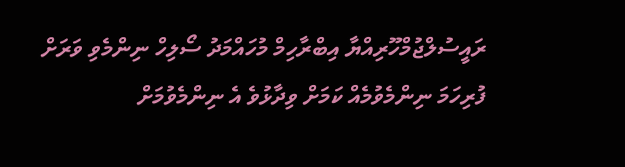ރައީސުލްޖުމްހޫރިއްޔާ އިބްރާހިމް މުހައްމަދު ސޯލިހް ނިންމެވި ވަރަށް ފުރިހަމަ ނިންމެވުމެއް ކަމަށް ވިދާޅުވެ އެ ނިންމެވުމަށް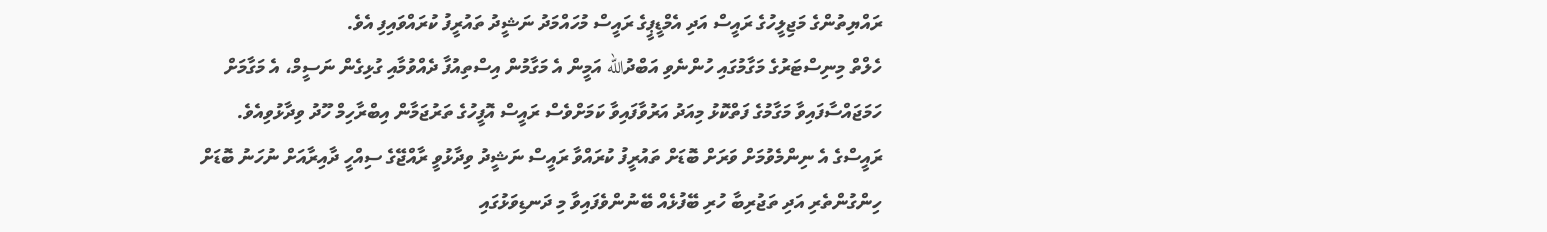ރައްޔިތުންގެ މަޖިލީހުގެ ރައީސް އަދި އެމްޑީޕީގެ ރައީސް މުހައްމަދު ނަޝީދު ތައުރީފު ކުރައްވައިފި އެވެ.
ހެލްތް މިނިސްޓަރުގެ މަގާމުގައި ހުންނެވި އަބްދުالله އަމީން އެ މަގާމުން އިސްތިއުފާ ދެއްވުމާއި ގުޅިގެން ނަސީމް، އެ މަގާމަށް ހަމަޖައްސާފައިވާ މަގާމުގެ ފަތްކޮޅު މިއަދު އަރުވާފައިވާ ކަމަށްވެސް ރައީސް އޮފީހުގެ ތަރުޖަމާން އިބްރާހިމް ހޫދު ވިދާޅުވިއެވެ.
ރައީސްގެ އެ ނިންމެވުމަށް ވަރަށް ބޮޑަށް ތައުރީފު ކުރައްވާ ރައީސް ނަޝީދު ވިދާޅުވީ ރާއްޖޭގެ ސިއްހީ ދާއިރާއަށް ނުހަނު ބޮޑަށް ހިންގުންތެރި އަދި ތަޖުރިބާ ހުރި ބޭފުޅެއް ބޭނުންވެފައިވާ މި ދަނޑިވަޅުގައި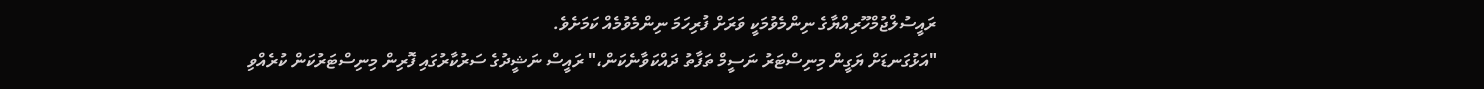ރައީސުލްޖުމްހޫރިއްޔާގެ ނިންމެވުމަކީ ވަރަށް ފުރިހަމަ ނިންމެވުމެއް ކަމަށެވެ.
"އަޅުގަނޑަށް ޔަގީން މިނިސްޓަރު ނަސީމް ތަފާތު ދައްކަވާނެކަން،" ރައީސް ނަޝީދުގެ ސަރުކާރުގައި ފޮރިން މިނިސްޓަރުކަން ކުރެއްވި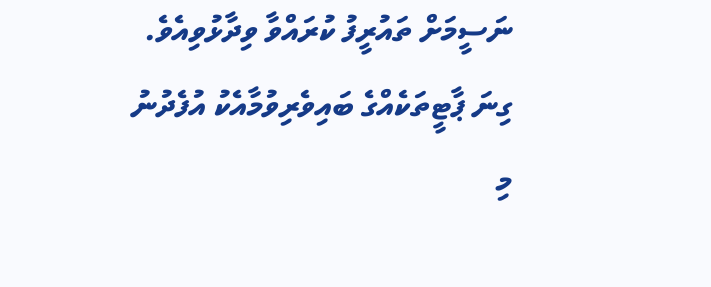ނަސީމަށް ތައުރީފު ކުރައްވާ ވިދާޅުވިއެވެ.
ގިނަ ޕާޓީތަކެއްގެ ބައިވެރިވުމާއެކު އުފެދުނު މި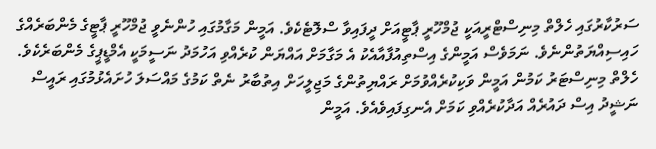ސަރުކާރުގައި ހެލްތް މިނިސްޓްރީއަކީ ޖުމްހޫރީ ޕާޓީއަށް ދީފައިވާ ސްލޮޓެކެވެ. އަމީން މަގާމުގައި ހުންނެވީ ޖުމްހޫރީ ޕާޓީގެ މެންބަރެއްގެ ހައިސިއްޔަތުންނެވެ. ނަމަވެސް އަމީންގެ އިސްތިއުފާއާއެކު އެ މަގާމަށް އައްޔަން ކުރެއްވި އަހުމަދު ނަސީމަކީ އެމްޑީޕީގެ މެންބަރެކެވެ.
ހެލްތް މިނިސްޓަރު ކަމުން އަމީން ވަކިކުރެއްވުމަށް ރައްޔިތުންގެ މަޖިލީހަށް އިތުބާރު ނެތް ކަމުގެ މައްސަލަ ހުށައެޅުމުގައި ރައީސް ނަޝީދު އިސް ދައުރެއް އަދާކުރެއްވި ކަމަށް އެނގިފައިވެއެވެ. އަމީން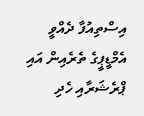އިސްތިއުފާ ދެއްވީ އެމްޑީޕީގެ ތެރެއިން އައި ޕްރެޝަރާއި ހެދި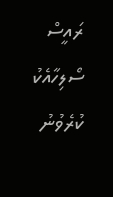ރައީސް ސޯލިހާއެކު ކުރެވުނު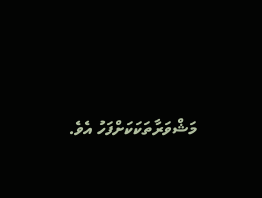މަޝްވަރާތަކަކަށްފަހު އެވެ.